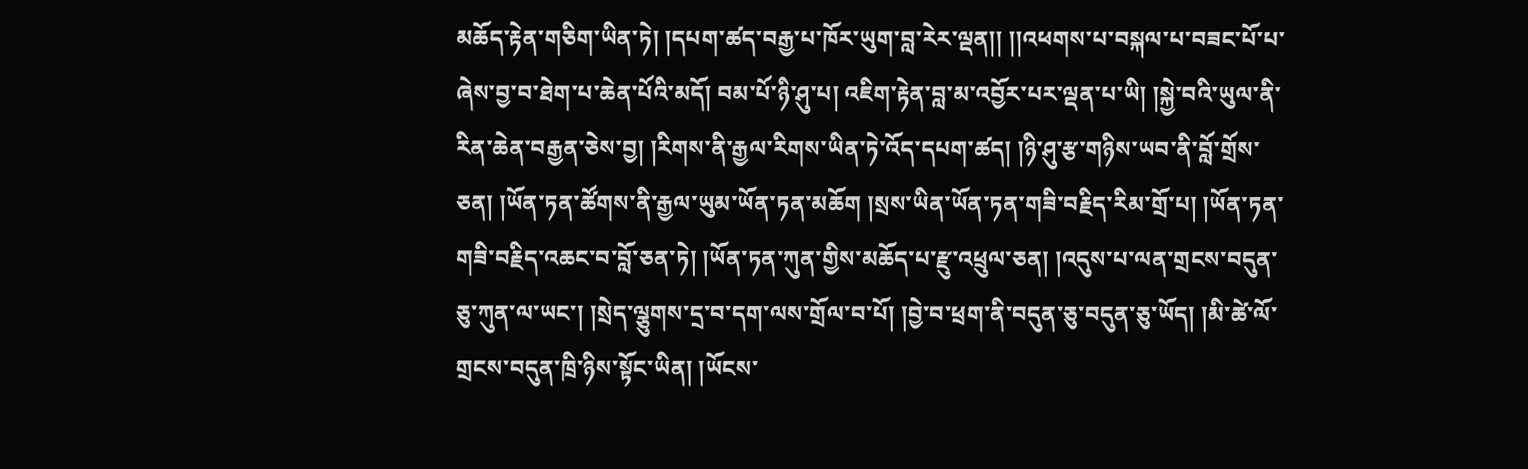མཆོད་རྟེན་གཅིག་ཡིན་ཏེ། །དཔག་ཚད་བརྒྱ་པ་ཁོར་ཡུག་བླ་རེར་ལྡན།། །།འཕགས་པ་བསྐལ་པ་བཟང་པོ་པ་ཞེས་བྱ་བ་ཐེག་པ་ཆེན་པོའི་མདོ། བམ་པོ་ཉི་ཤུ་པ། འཇིག་རྟེན་བླ་མ་འབྱོར་པར་ལྡན་པ་ཡི། །སྐྱེ་བའི་ཡུལ་ནི་རིན་ཆེན་བརྒྱན་ཅེས་བྱ། །རིགས་ནི་རྒྱལ་རིགས་ཡིན་ཏེ་འོད་དཔག་ཚད། །ཉི་ཤུ་རྩ་གཉིས་ཡབ་ནི་བློ་གྲོས་ཅན། །ཡོན་ཏན་ཚོགས་ནི་རྒྱལ་ཡུམ་ཡོན་ཏན་མཆོག །སྲས་ཡིན་ཡོན་ཏན་གཟི་བརྗིད་རིམ་གྲོ་པ། །ཡོན་ཏན་གཟི་བརྗིད་འཆང་བ་བློ་ཅན་ཏེ། །ཡོན་ཏན་ཀུན་གྱིས་མཆོད་པ་རྫུ་འཕྲུལ་ཅན། །འདུས་པ་ལན་གྲངས་བདུན་ཅུ་ཀུན་ལ་ཡང་། །སྲེད་ལྕུགས་དྲ་བ་དག་ལས་གྲོལ་བ་པོ། །བྱེ་བ་ཕྲག་ནི་བདུན་ཅུ་བདུན་ཅུ་ཡོད། །མི་ཚེ་ལོ་གྲངས་བདུན་ཁྲི་ཉིས་སྟོང་ཡིན། །ཡོངས་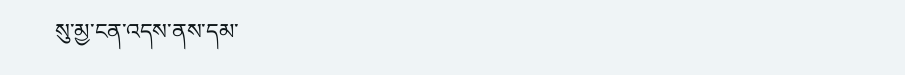སུ་མྱ་ངན་འདས་ནས་དམ་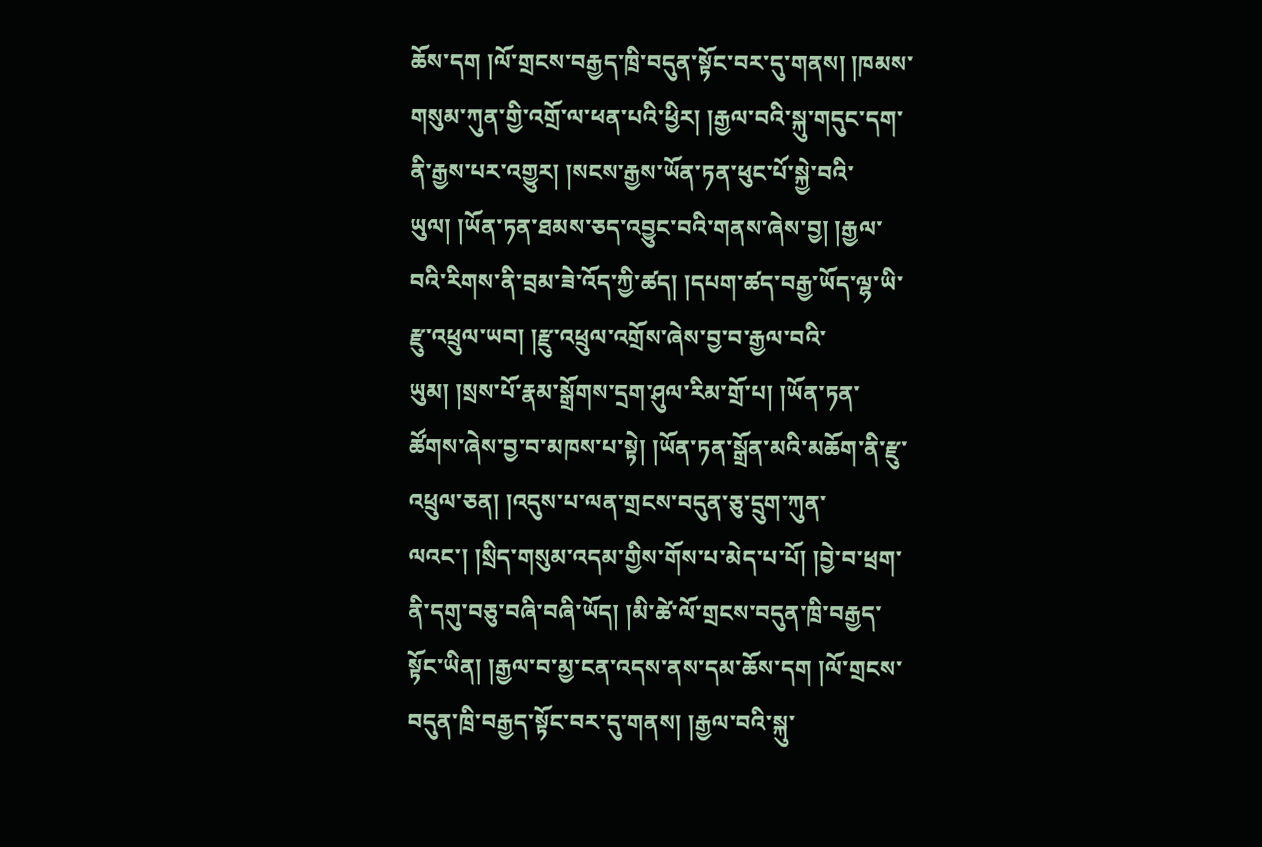ཆོས་དག །ལོ་གྲངས་བརྒྱད་ཁྲི་བདུན་སྟོང་བར་དུ་གནས། །ཁམས་གསུམ་ཀུན་གྱི་འགྲོ་ལ་ཕན་པའི་ཕྱིར། །རྒྱལ་བའི་སྐུ་གདུང་དག་ནི་རྒྱས་པར་འགྱུར། །སངས་རྒྱས་ཡོན་ཏན་ཕུང་པོ་སྐྱེ་བའི་ཡུལ། །ཡོན་ཏན་ཐམས་ཅད་འབྱུང་བའི་གནས་ཞེས་བྱ། །རྒྱལ་བའི་རིགས་ནི་བྲམ་ཟེ་འོད་ཀྱི་ཚད། །དཔག་ཚད་བརྒྱ་ཡོད་ལྷ་ཡི་རྫུ་འཕྲུལ་ཡབ། །རྫུ་འཕྲུལ་འགྲོས་ཞེས་བྱ་བ་རྒྱལ་བའི་ཡུམ། །སྲས་པོ་རྣམ་སྒྲོགས་དྲག་ཤུལ་རིམ་གྲོ་པ། །ཡོན་ཏན་ཚོགས་ཞེས་བྱ་བ་མཁས་པ་སྟེ། །ཡོན་ཏན་སྒྲོན་མའི་མཆོག་ནི་རྫུ་འཕྲུལ་ཅན། །འདུས་པ་ལན་གྲངས་བདུན་ཅུ་དྲུག་ཀུན་ལའང་། །སྲིད་གསུམ་འདམ་གྱིས་གོས་པ་མེད་པ་པོ། །བྱེ་བ་ཕྲག་ནི་དགུ་བཅུ་བཞི་བཞི་ཡོད། །མི་ཚེ་ལོ་གྲངས་བདུན་ཁྲི་བརྒྱད་སྟོང་ཡིན། །རྒྱལ་བ་མྱ་ངན་འདས་ནས་དམ་ཆོས་དག །ལོ་གྲངས་བདུན་ཁྲི་བརྒྱད་སྟོང་བར་དུ་གནས། །རྒྱལ་བའི་སྐུ་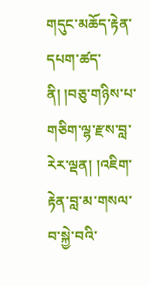གདུང་མཆོད་རྟེན་དཔག་ཚད་ནི། །བཅུ་གཉིས་པ་གཅིག་ལྷ་རྫས་བླ་རེར་ལྡན། །འཇིག་རྟེན་བླ་མ་གསལ་བ་སྐྱེ་བའི་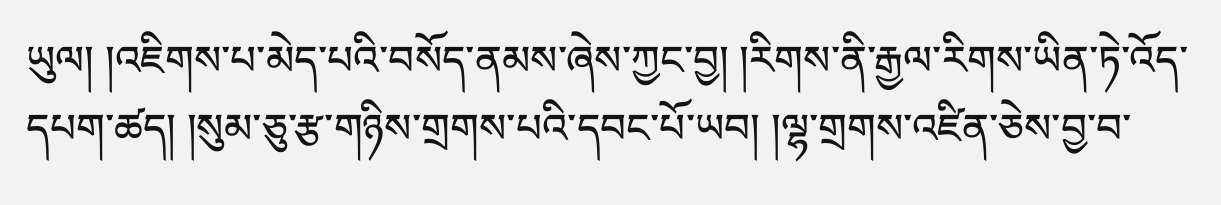ཡུལ། །འཇིགས་པ་མེད་པའི་བསོད་ནམས་ཞེས་ཀྱང་བྱ། །རིགས་ནི་རྒྱལ་རིགས་ཡིན་ཏེ་འོད་དཔག་ཚད། །སུམ་ཅུ་རྩ་གཉིས་གྲགས་པའི་དབང་པོ་ཡབ། །ལྷ་གྲགས་འཛིན་ཅེས་བྱ་བ་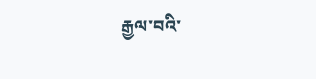རྒྱལ་བའི་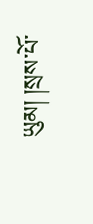ཡུམ། །སྲས་པོ་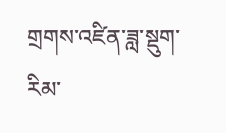གྲགས་འཛིན་ཟླ་སྡུག་རིམ་